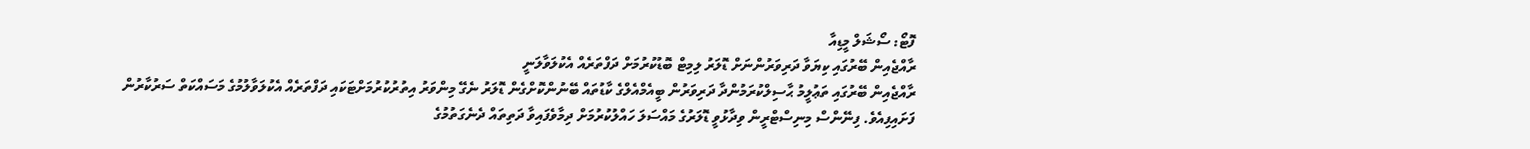ފޮޓޯ: ސޯޝަލް މީޑިއާ
ރާއްޖެއިން ބޭރުގައި ކިޔަވާ ދަރިވަރުންނަށް ޑޮލަރު ލިމިޓް ބޮޑުކުރުމަށް ދަފްތަރެއް އެކުލަވާލަނީ
ރާއްޖެއިން ބޭރުގައި ތަޢުލީމު ޙާސިލްކުރަމުންދާ ދަރިވަރުން ބީއެމްއެލްގެ ކާޑުތައް ބޭނުންކޮށްގެން ޑޮލަރު ނެގޭ މިންވަރު އިތުރުކުރުމަށްޓަކައި ދަފްތަރެއް އެކުލަވާލުމުގެ މަސައްކަތް ސަރުކާރުން ފަށައިފިއެވެ. ފިނޭންސް މިނިސްޓްރީން ވިދާޅުވީ ޑޮލަރުގެ މައްސަލަ ހައްލުކުރުމަށް ދިމާވެފައިވާ ދަތިތައް ދެނެގަތުމުގެ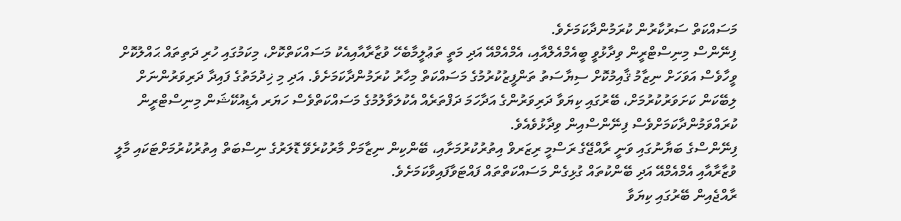މަސައްކަތް ސަރުކާރުން ކުރަމުންދާކަމަށެވެ.
ފިނޭންސް މިނިސްޓްރީން ވިދާޅުވީ ބީއެމްއެލްއާއި، އެމްއެމްއޭ އަދި މަތީ ތަޢުލީމާބެހޭ ވުޒާރާއާއިއެކު މަސައްކަތްކޮށް، މިކަމުގައި ހުރި ދަތިތައް ޙައްލުކޮށް ވީހާވެސް އަވަހަށް ނިޒާމު ޤާއިމުކޮށް ސިޔާސަތު ތަންފީޒުކުރުމުގެ މަސައްކަތް މިހާރު ކުރަމުންދާކަމަށެވެ. އަދި މި ޚިދުމަތުގެ ފައިދާ ދަރިވަރުންނަށް ލިބޭކަން ކަށަވަރުކުރުމަށް، ބޭރުގައި ކިޔަވާ ދަރިވަރުންގެ އަދާހަމަ ދަފްތަރެއް އެކުލަވާލުމުގެ މަސައްކަތްވެސް ހަޔަރ އެޑިއުކޭޝަން މިނިސްޓްރީން ކުރައްވަމުންދާކަމަށްވެސް ފިނޭންސްއިން ވިދާޅުވެއެވެ.
ފިނޭންސްގެ ބަޔާނުގައި ވަނީ ރާއްޖޭގެ ރަސްމީ ރިޒަރވް އިތުރުކުރުމަށާއި، ބޭންކިން ނިޒާމަށް މާރުކުރެވޭ ޑޮލަރުގެ ނިސްބަތް އިތުރުކުރުމަށްޓަކައި މާލީ ވުޒާރާއާއި އެމްއެމްއޭ އަދި ބޭންކުތައް ގުޅިގެން މަސައްކަތްތައް ފައްޓަވާފައިވާކަމަށެވެ.
ރާއްޖެއިން ބޭރުގައި ކިޔަވާ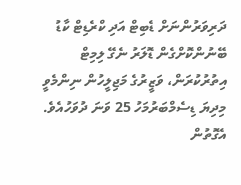ދަރިވަރުންނަށް ޑެބިޓް އަދި ކްރެޑިޓް ކާޑު ބޭނުންކޮށްގެން ޑޮލަރު ނެގޭ ލިމިޓް އިތުރުކުރަން، ވަޒީރުގެ މަޖިލީހުން ނިންމެވީ މިދިޔަ ޑިސެމްބަރުމަހު 25 ވަނަ ދުވަހުއެވެ. އެގޮތުން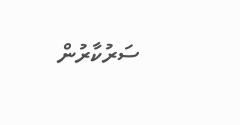ސަރުކާރުން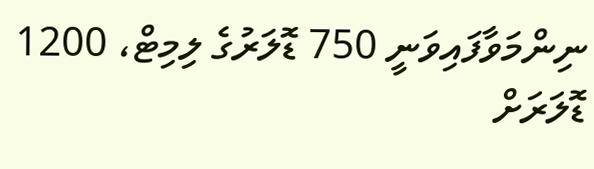ނިންމަވާފައިވަނީ 750 ޑޮލަރުގެ ލިމިޓް، 1200 ޑޮލަރަށް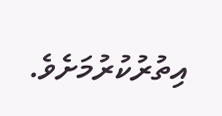އިތުރުކުރުމަށެވެ.